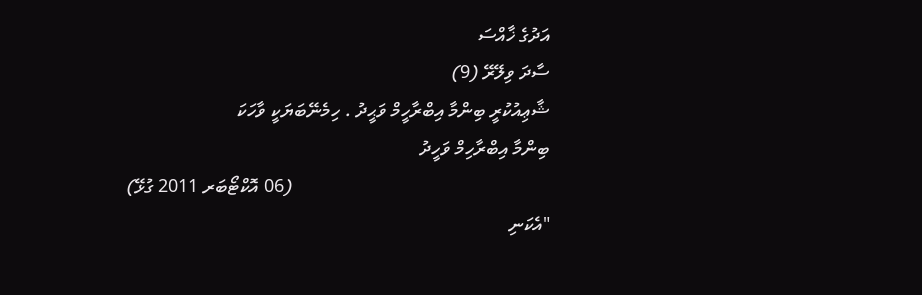އަދުގެ ޚާއްސަ
ސާދަ ވިލޭރޭ (9)
ޝާޢިއުކުރީ ބިންމާ އިބްރާހީމް ވަޙީދު . ހިމެނޭބަޔަކީ ވާހަކަ
ބިންމާ އިބްރާހިމް ވަހީދު
                                                       (06 އޮކްޓޯބަރ 2011 ގުޅޭ)
"އެކަނި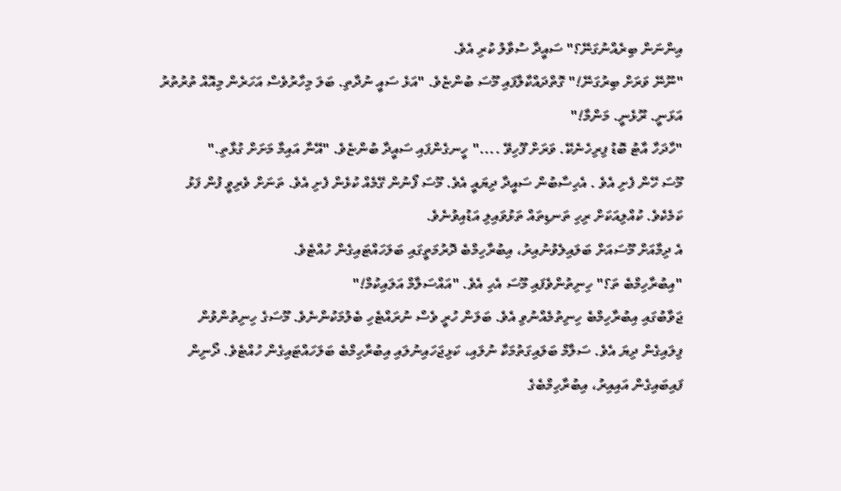އިންނަން ބިރެއްނުގަނޭ؟" ސައީދާ ސުވާލު ކުރި އެވެ.
"ނޫނޭ ވަރަށް ބިރުގަނޭ!" ގޮތްދައްކާލާފައި މޫސަ ބުންޏެވެ. "އަޅެ ސައީ ނުދާތި. ބަލަ މިހާރުވެސް އަހަރެން މިއޮއް ތުރުތުރު އަޅަނީ. ރޫޅެނީ. މަންމާ!"
"ހާދަހާ އާޓު ބޮޑު ފިރިހެނެކޭ. ވަރަށް ފޫހިވޭ ...." ހީނގެންފައި ސައީދާ ބުންޏެވެ. "އޭނާ އައިމާ މަށަށް ގުޅާތި."
މޫސަ ހޭން ފެށި އެވެ . އެހިސާބުން ސައީދާ ދިޔައީ އެވެ. މޫސަ ފޯނުން ގޭމެއް ކުޅެން ފެށި އެވެ. ތަނަށް ވެރިވީ ފުން ފަޅު ކަމެކެވެ. ކުއްލިއަކަށް ރިހި ތަނޑިތައް ތަޅުވައިލި އަޑުއިވުނެވެ.
އެ ދިމާއަށް މޫސައަށް ބަލައިލެވުނުއިރު، އިބުރާހިމްބެ ދޮރުމަތީގައި ބަލަހައްޓައިގެން ހުއްޓެވެ.
"އިބުރާހިމްބެ ތަ؟" ހިނިތުންވެފައި މޫސަ އެހި އެވެ. "އައްސަލާމް އަލައިކުމް!"
ޖަވާބުގައި އިބުރާހިމްބެ ހިނިތުމެއްނުވި އެވެ. ބަލަން ހުރީ ވެސް ނުރައްޓެހި ބެލުމަކުންނެވެ. މޫސަގެ ހިނިތުންވުން ފިލައިގެން ދިޔަ އެވެ. ސަލާމް ބަލައިގަތުމަކާ ނުލައި، ކަޅިޖަހައިނުލައި އިބުރާހިމްބެ ބަލަހައްޓައިގެން ހުއްޓެވެ. ދޯނިން ފައިބައިގެން އައިއިރު، އިބުރާހިމްބެގެ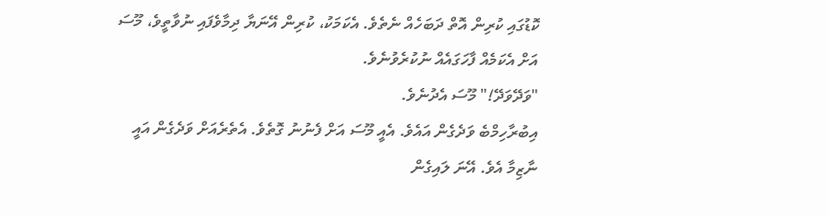ކޮޑުގައި ކުރިން އޮތް ދަބަހެއް ނެތެވެ. އެކަމަކު، ކުރިން އޭނަޔާ ދިމާވެފައި ނުވާތީވެ، މޫސަ އަށް އެކަމެއް ފާހަގައެއް ނުކުރެވުނެވެ.
"ވަދޭވަދޭ!" މޫސަ އެދުނެވެ.
އިބުރާހިމްބެ ވަދެގެން އައެވެ. އެއީ މޫސަ އަށް ފެނުނު ގޮތެވެ. އެތެރެއަށް ވަދެގެން އައީ ނާޒިމާ އެވެ. އޭނަ ލައިގެން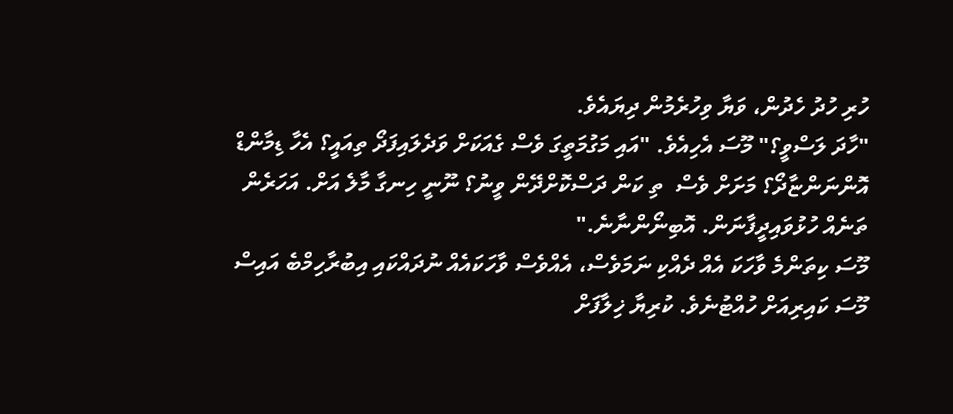ހުރި ހުދު ހެދުން، ވަޔާ ވިހުރެމުން ދިޔައެވެ.
"ހާދަ ލަސްވީ؟" މޫސަ އެހިއެވެ. "އައި މަގުމަތީގަ ވެސް ގެއަކަށް ވަދެލައިފަދޯ ތިއައީ؟ އެހާ ޑިމާންޑް އޮންނަންޏާދޯ؟ މަށަށް ވެސް  ތި ކަން ދަސްކޮށްދޭން ވީނު؟ ނޫނީ ހިނގާ މާލެ އަށް. އަހަރެން ތަނެއް ހުޅުވައިދީފާނަން. އޮބިނޯންނާނެ."
މޫސަ ކިތަންމެ ވާހަކަ އެއް ދެއްކި ނަމަވެސް، އެއްވެސް ވާހަކައެއް ނުދައްކައި އިބުރާހިމްބެ އައިސް މޫސަ ކައިރިއަށް ހުއްޓުނެވެ. ކުރިޔާ ޚިލާފަށް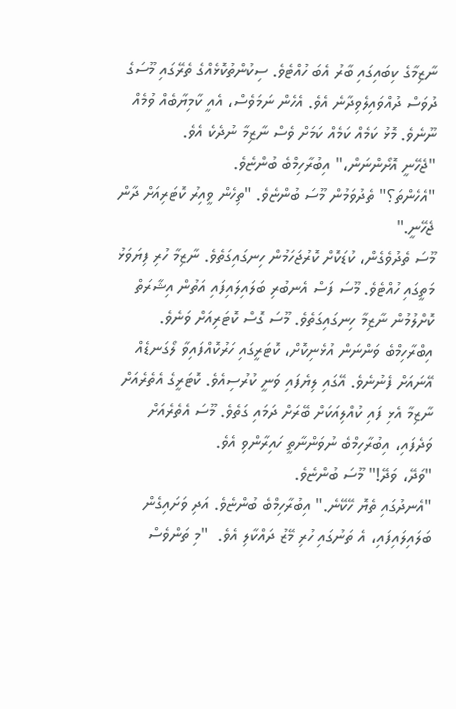ނާޒިމާގެ ކިބައިގައި ބާރު އެބަ ހުއްޓެވެ. ސިކުންތުކޮޅެއްގެ ތެރޭގައި މޫސަގެ ދުވަސް ދުއްވައިލެވިދާނެ އެވެ. އެހެން ނަމަވެސް، އެއީ ކާމިޔާބެއް ވުމެއް ނޫނެވެ. މޮޅު ކަމެއް ކަމެއް ކަމަށް ވެސް ނާޒިމާ ނުދެކެ އެވެ.
"ޖެހޭނީ އޮށޯންނަން،" އިބުރާހިމްބެ ބުންޏެވެ.
"އެހެންތަ؟" ތެދުވަމުން މޫސަ ބުންޏެވެ. "ތިހެން ވީއިރު ކޮޓަރިއަށް ދާން ޖެހޭނީ."
މޫސަ ތެދުވެގެން، ކުޑަކޮށް ކޮރުޖަހަމުން ހިނގައިގަތެވެ. ނާޒިމާ ހުރި ފިޔަވަޅު މަތީގައި ހުއްޓެވެ. މޫސަ ފަސް އެނބުރި ބަލައިލައިފައި އަތުން އިޝާރަތް ކޮށްލުމުން ނާޒިމާ ހިނގައިގަތެވެ. މޫސަ ގޮސް ކޮޓަރިއަށް ވަނެވެ. އިބްރާހިމްބެ ވަންނަން އުޅެނިކޮށް، ކޮޓަރީގައި ހަރުކޮއްފައިވާ ލޯގަނޑެއް އޭނައަށް ފެނުނެވެ. އޭގައި ލިޔެފައި ވަނީ ކުރުސިއެވެ. ކޮޓަރީގެ އެތެރެއަށް ނާޒިމާ އެޅި ފައި ކުއްލިއަކަށް ބޭރަށް ދަމައި ގަތެވެ. މޫސަ އެތެރެއަށް ވަދެފައި، އިބުރާހިމްބެ ނުވަންނާތީ ހައިރާންވި އެވެ.
"ވަދޭ، ވަދޭ!" މޫސަ ބުންޏެވެ.
"އެނދުގައި ތެޔޮ ހޭކޭނެ." އިބުރާހިމްބެ ބުންޏެވެ. އަދި ވަށައިގެން ބަލައިލައިފައި، އެ ތަނުގައި ހުރި މޭޒު ދައްކާލި އެވެ.  "މި ތަންވެސް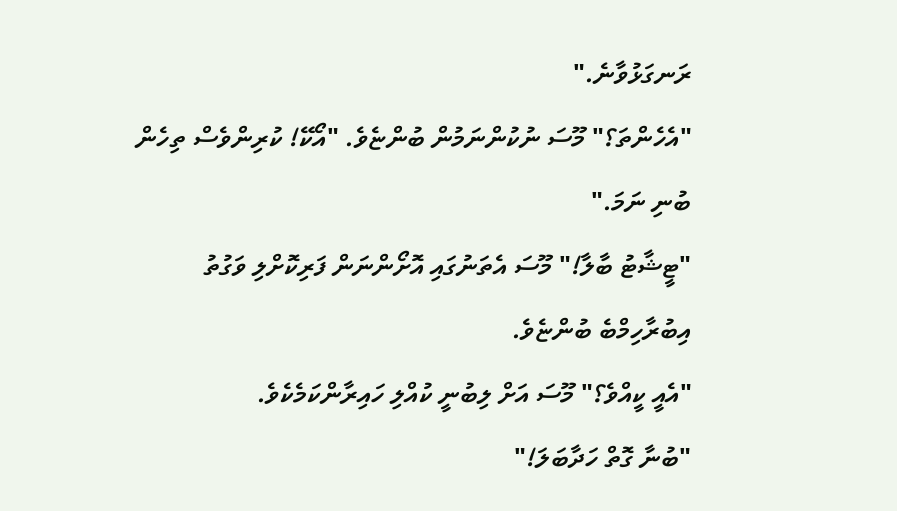ރަނގަޅުވާނެ."
"އެހެންތަ؟" މޫސަ ނުކުންނަމުން ބުންޏެވެ. "އޯކޭ! ކުރިންވެސް ތިހެން ބުނި ނަމަ."
"ޓީޝާޓު ބާލާ!" މޫސަ އެތަނުގައި އޮށޯންނަން ފަރިކޮށްލި ވަގުތު އިބުރާހިމްބެ ބުންޏެވެ.
"އެއީ ކީއްވެ؟" މޫސަ އަށް ލިބުނީ ކުއްލި ހައިރާންކަމެކެވެ.
"ބުނާ ގޮތް ހަދާބަލަ!"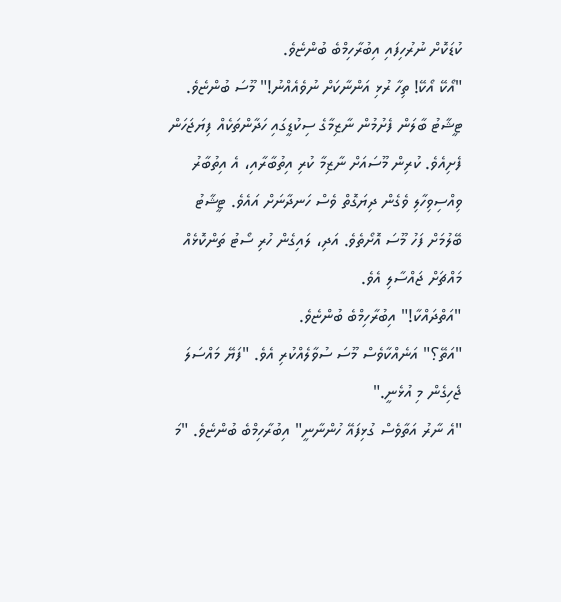ކުޑަކޮށް ނުރުހިފައި އިބުރާހިމްބެ ބުންޏެވެ.
"އޯކޭ އޯކޭ! ތިހާ ރުޅި އަންނާކަށް ނުވެއެއްނު!" މޫސަ ބުންޏެވެ.
ޓީޝާޓު ބާލަން ފެށުމުން ނާޒިމާގެ ސިކުޑީގައި ހަދާންތަކެއް ފިޔަޖަހަން ފެށިއެވެ. ކުރިން މޫސައަށް ނާޒިމާ ކުރި އިތުބާރާއި، އެ އިތުބާރު ވިއްސިވިހާލި ވެގެން ދިޔަގޮތް ވެސް ހަނދާނަށް އައެވެ. ޓީޝާޓު ބޭލުމަށް ފަހު މޫސަ އޮށޯތެވެ. އަދި، ލައިގެން ހުރި ސޯޓު ތަންކޮޅެއް މައްޗަށް ޖައްސާލި އެވެ.
"އަތްދައްކާ!" އިބުރާހިމްބެ ބުންޏެވެ.
"އަތޭ؟" އަނެއްކާވެސް މޫސަ ސުވާލެއްކުރި އެވެ. "ފަޔޭ މައްސަލަ ޖެހިގެން މި އުޅެނީ."
"އެ ނާރު އަތާވެސް ގުޅިފައޭ ހުންނާނީ" އިބުރާހިމްބެ ބުންޏެވެ. "މަ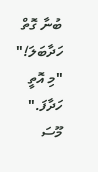ބުނާ ގޮތް ހަދާބަލަ!"
"މި އޮތީ ހަދާފަ." މޫސަ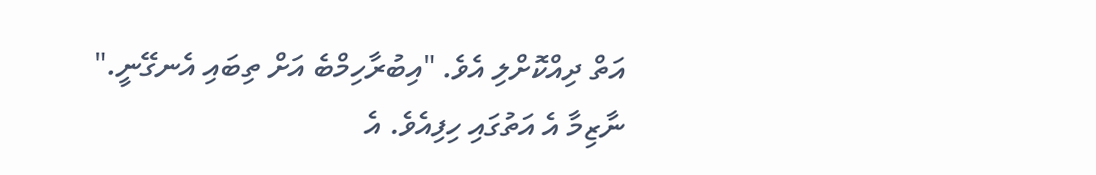އަތް ދިއްކޮށްލި އެވެ. "އިބުރާހިމްބެ އަށް ތިބައި އެނގޭނީ."
ނާޒިމާ އެ އަތުގައި ހިފިއެވެ. އެ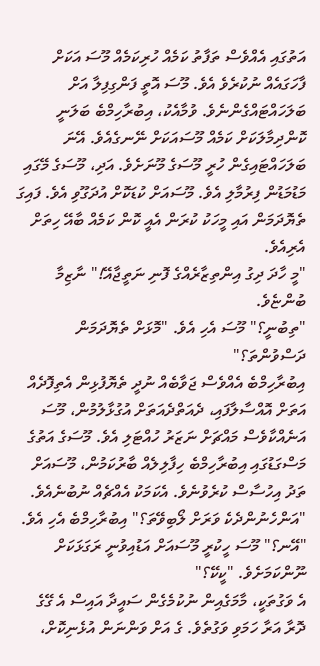އަތުގައި އެއްވެސް ތަފާތު ކަމެއް ހުރިކަމެއް މޫސަ އަކަށް ފާހަގައެއް ނުކުރެވެ އެވެ. މޫސަ އޮތީ ފަންގިފިލާ އަށް ބަލަހައްޓައްގެންނެވެ. ވުމާއެކު، އިބުރާހިމްބެ ބަލަނީ ކޮންދިމާލަކަށް ކަމެއް މޫސައަކަށް ނޭނގެއެވެ. އޭނަ ބަލަހައްޓައިގެން ހުރީ މޫސަގެ މޫނަށެވެ. އަދި، މޫސަގެ މޭގައި މަޑުމަޑުން ފިރުމާލި އެވެ. މޫސައަށް ކުޑަކޮށް އުދަގޫވި އެވެ. ފައިގަ ތެޔޮދަމަން އައި މީހަކު ކުރަން އެއީ ކޮން ކަމެއް ބާއޭ ހިތަށް އެރިއެވެ.
"މީ ހާދަ ދިގު އިންތިޒާރެއްގެ ފޮނި ނަތީޖާއޭ!" ނާޒިމާ ބުންޏެވެ.
"ތިބުނީ؟" މޫސަ އެހި އެވެ. "މޮޅަށް ތެޔޮދަމަން ދަސްވުންތަ؟"
އިބުރާހިމްބެ އެއްވެސް ޖަވާބެއް ނުދީ ތެޔޮފުޅިން އެތިފޮދެއް އަތަށް އޮއްސާލާފައި، ދެއަތްދެއަތަށް އުގުޅާލުމުން، މޫސަ އަނެއްކާވެސް މައްޗަށް ނަޒަރު ހުއްޓަލި އެވެ. މޫސަގެ އަތުގެ މަސްގަޑުގައި އިބުރާހިމްބެ ހިފާލިލެއް ބާރުކަމުން، މޫސައަށް ތަދު އިހުސާސް ކުރެވުނެވެ. އެކަމަކު އެއްޗެއް ނުބުނެއެވެ.
"އަންހެނުންދެކެ ވަރަށް ލޯބިވޭތަ؟" އިބުރާހިމްބެ އެހި އެވެ.
"އޭނ؟" މޫސަ ހީކުރީ މޫސައަށް އަޑުއިވުނީ ރަގަޅަކަށް ނޫންކަމަށެވެ. "ކީކޭ؟"
އެ ވަގުތަކީ، މާމަގެއިން ނުކުމެގެން ސައީދާ އައިސް އެ ގޭގެ ދޮރާ އަރާ ހަމަވި ވަގުތެވެ. ގެ އަށް ވަންނަން އުޅެނިކޮށް،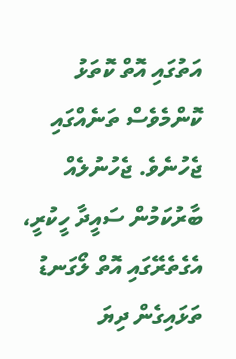އަތުގައި އޮތް ކޮތަޅު ކޮންމެވެސް ތަނެއްގައި ޖެހުނެވެ. ޖެހުނުލެއް ބާރުކަމުން ސައީދާ ހީކުރީ، އެގެތެރޭގައި އޮތް ލޯގަނޑު ތަޅައިގެން ދިޔަ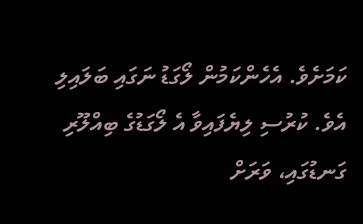ކަމަށެވެ. އެހެންކަމުން ލޯގަޑު ނަގައި ބަލައިލި އެވެ. ކުރުސި ލިޔެފައިވާ އެ ލޯގަޑުގެ ބިއްލޫރި ގަނޑުގައި، ވަރަށް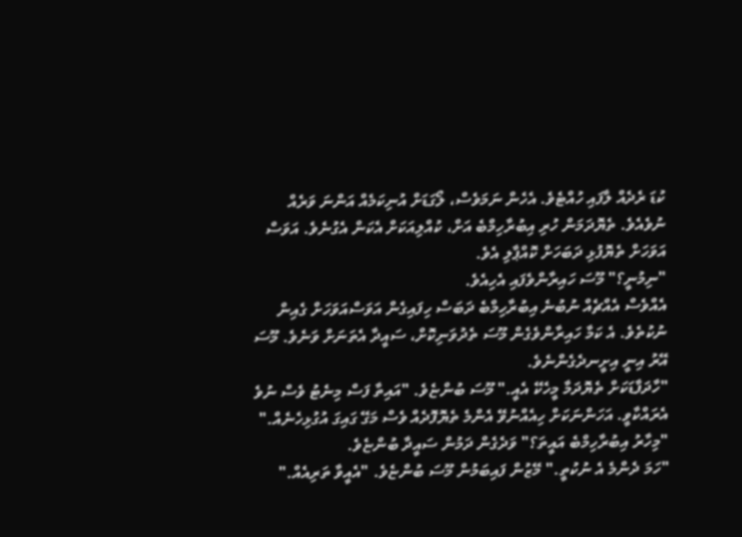ކުޑަ ރެދެއް ލާފައި ހުއްޓެވެ. އެހެން ނަމަވެސް، ލޯގަޑަށް އުނިކަމެއް އަންނަ ވަރެއް ނުވެއެވެ. ތެޔޮދަމަން ހުރި އިބުރާހިމްބެ އަށް، ކުއްލިއަކަށް އެކަން އެގުނެވެ. އަވަސް އަވަހަށް ތެޔޮފުޅި ދަބަހަށް ކޮއްޕާލި އެވެ.
"ނިމުނީ؟" މޫސަ ހައިރާންވެފައި އެހިއެވެ.
އެއްވެސް އެއްޗެއް ނުބުނެ އިބުރާހިމްބެ ދަބަސް ހިފައިގެން އަވަސްއަވަހަށް ގެއިން ނުކުތެވެ. އެ ކަމާ ހައިރާންވެގެން މޫސަ ތެދުވަނިކޮށް، ސައީދާ އެތަނަށް ވަނެވެ. މޫސަ އޭރު އިނީ އިށީނދެގެންނެވެ.
"ހާދަފާޑަކަށް ތެޔޮދަމާ މީހެކޭ އެއީ." މޫސަ ބުންޏެވެ. "އައިތާ ފަސް މިނެޓު ވެސް ނުވެ އެރައްކާވީ. އަހަންނަކަށް ހިއެއްނުވޭ އެންމެ ތެޔޮފޮދެއް ވެސް މަގޭ ގައިގަ އުގުޅިހެނެއް."
"މިހާރު އިބުރާހިމްބެ އައީތަ؟" ވަދެގެން ދަމުން ސައީދާ ބުންޏެވެ.
"ހަމަ ދެންމެ އެ ނުކުތީ." މޭޒުން ފައިބަމުން މޫސަ ބުންޏެވެ. "އެއީވާ ތަރިއެއް."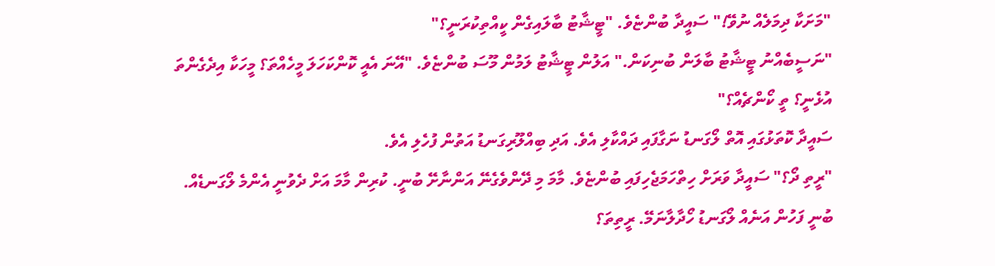"މަށަކާ ދިމަލެއް ނުވޭ!" ސައީދާ ބުންޏެވެ. "ޓީޝާޓު ބާލައިގެން ކީއްތިކުރަނީ؟"
"ނަސީބެއްނު ޓީޝާޓު ބާލަން ބުނިކަން." އަލުން ޓީޝާޓު ލަމުން މޫސަ ބުންޏެވެ. "އޭނަ އެއީ ކޮންކަހަލަ މީހެއްތަ؟ މީހަކާ އިދެގެންތަ އުޅެނީ؟ ތީ ކޯންޗެއް؟"
ސައީދާ ކޮތަޅުގައި އޮތް ލޯގަނޑު ނަގާފައި ދައްކާލި އެވެ. އަދި ބިއްލޫރިގަނޑު އަތުން ފުހެލި އެވެ.
"ރީތި ދޯ؟" ސައީދާ ވަރަށް ހިތްހަމަޖެހިފައި ބުންޏެވެ. މާމަ މި ދޭންވެގެނޭ އަންނާށޭ ބުނީ. ކުރިން މާމަ އަށް ދެވުނީ އެންމެ ލޯގަނޑެއް. ބުނީ ފަހުން އަނެއް ލޯގަނޑު ހޯދާލާނަމޭ. ރީތިތަ؟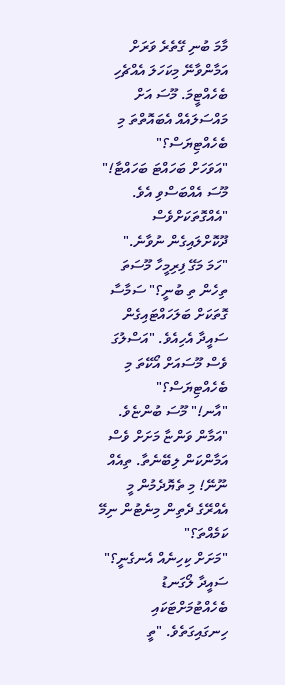މާމަ ބުނި ގޭތެރެ ވަރަށް އަމާންވާނޭ މިކަހަލަ އެއްޗެހި ބެހެއްޓީމަ. މޫސަ އަށް މައްސަލައެއް އެބައޮތްތަ މި ބެހެއްޓިޔަސް؟"
"އަވަހަށް ބަހައްޓަ ބަހައްޓާ!" މޫސަ އެއްބަސްވި އެވެ. "އެއްގޮތަކަށްވެސް ދޫކޮށްލައިގެން ނުވާނެ."
"ހަމަ މަގޭ ފިރިމީހާ މޫސަތަ ތިހެން ތި ބުނީ؟" ސަމާސާ ގޮތަކަށް ބަލަހައްޓައިގެން ސައީދާ އެހިއެވެ. "އަސްލުގަ ވެސް މޫސައަށް އޯކޭތަ މި ބެހެއްޓިޔަސް؟"
"އާނ!" މޫސަ ބުންޏެވެ. "އަމާން ވަންޏާ މަށަށް ވެސް އަމާންކަން ލިބޭނެތާ. ތިއެއް ނޫނޭ! މި ތެޔޮދެމުން މީ އެއްރޭގެ ދެތިން މިނެޓުން ނިމޭ ކަމެއްތަ؟"
"މަށަށް ކިހިނެއް އެނގެނީ؟" ސައީދާ ލޯގަނޑު ބެހެއްޓުމަށްޓަކައި ހިނގައިގަތެވެ. "ތީ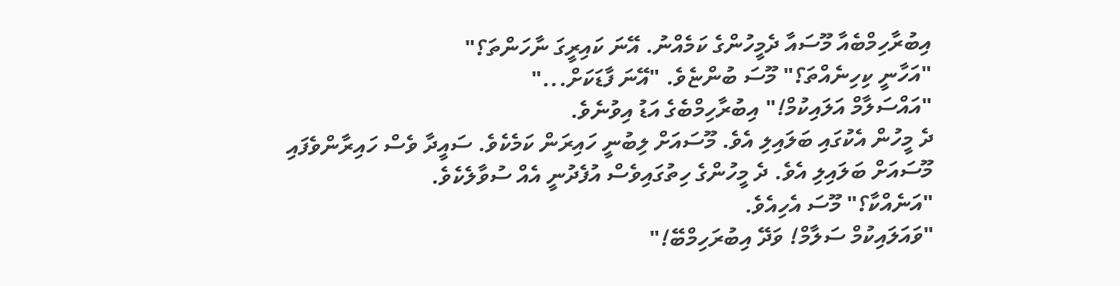އިބުރާހިމްބެއާ މޫސައާ ދެމީހުންގެ ކަމެއްނު. އޭނަ ކައިރީގަ ނާހަންތަ؟"
"އަހާނީ ކިހިނެއްތަ؟" މޫސަ ބުންޏެވެ. "އޭނަ ފާޑަކަށް..."
"އައްސަލާމް އަލައިކުމް!" އިބުރާހިމްބެގެ އަޑު އިވުނެވެ.
ދެ މީހުން އެކުގައި ބަލައިލި އެވެ. މޫސައަށް ލިބުނީ ހައިރަން ކަމެކެވެ. ސައީދާ ވެސް ހައިރާންވެފައި މޫސައަށް ބަލައިލި އެވެ. ދެ މީހުންގެ ހިތުގައިވެސް އުފެދުނީ އެއް ސުވާލެކެވެ.
"އަނެއްކާ؟" މޫސަ އެހިއެވެ.
"ވައަލައިކުމް ސަލާމް! ވަދޭ އިބުރަހިމްބޭ!"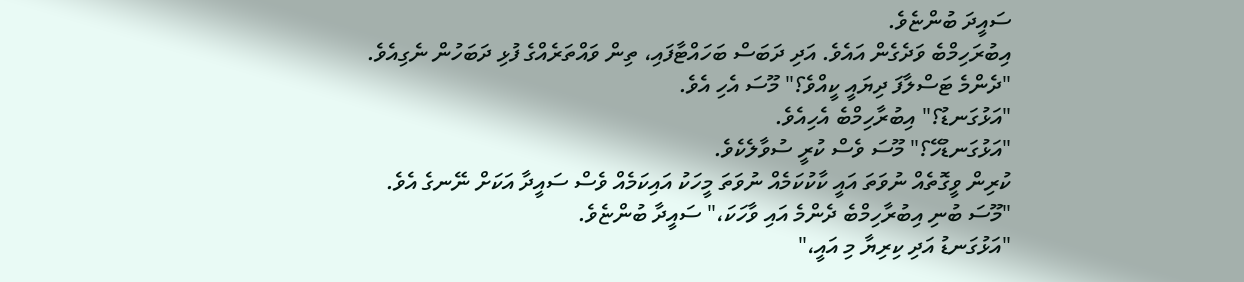ސައީދަ ބުންޏެވެ.
އިބުރަހިމްބެ ވަދެގެން އައެވެ. އަދި ދަބަސް ބަހައްޓާފައި، ތިން ވައްތަރެއްގެ ފުޅި ދަބަހުން ނެގިއެވެ.
"ދެންމެ ޓަސްލާފަ ދިޔައީ ކީއްވެ؟" މޫސަ އެހި އެވެ.
"އަޅުގަނޑު؟" އިބުރާހިމްބެ އެހިއެވެ.
"އަޅުގަނޑުހޭ؟" މޫސަ ވެސް ކުރީ ސުވާލެކެވެ.
ކުރިން ވީގޮތެއް ނުވަތަ އައީ ކާކުކަމެއް ނުވަތަ މީހަކު އައިކަމެއް ވެސް ސައީދާ އަކަށް ނޭނގެ އެވެ.
"މޫސަ ބުނި އިބުރާހިމްބެ ދެންމެ އައި ވާހަކަ،" ސައީދާ ބުންޏެވެ.
"އަޅުގަނޑު އަދި ކިރިޔާ މި އައީ،"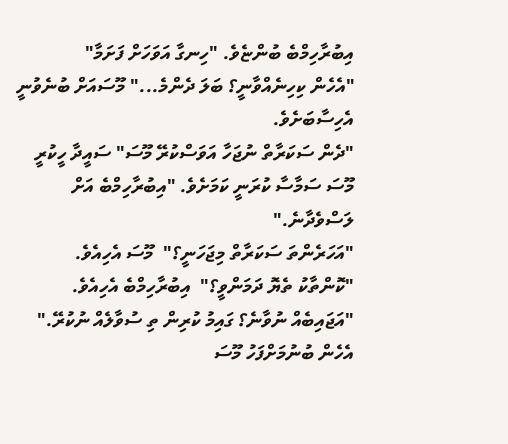އިބުރާހިމްބެ ބުންޏެވެ. "ހިނގާ އަވަހަށް ފަށަމާ"
"އެހެން ކިހިނެއްވާނީ؟ ބަލަ ދެންމެ..." މޫސައަށް ބުނެވުނީ އެހިސާބަށެވެ.
"ދެން ސަކަރާތް ނުޖަހާ އަވަސްކުރޭ މޫސަ" ސައީދާ ހީކުރީ މޫސަ ސަމާސާ ކުރަނީ ކަމަށެވެ. "އިބުރާހިމްބެ އަށް ލަސްވެދާނެ."
"އަހަރެންތަ ސަކަރާތް މިޖަހަނީ؟"  މޫސަ އެހިއެވެ.
"ކޮންތާކު ތެޔޮ ދަމަންވީ؟"  އިބުރާހިމްބެ އެހިއެވެ.
"އަޖައިބެއް ނުވާނެ؟ ގައިމު ކުރިން ތި ސުވާލެއް ނުކުރޭ."  އެހެން ބުނުމަށްފަހު މޫސަ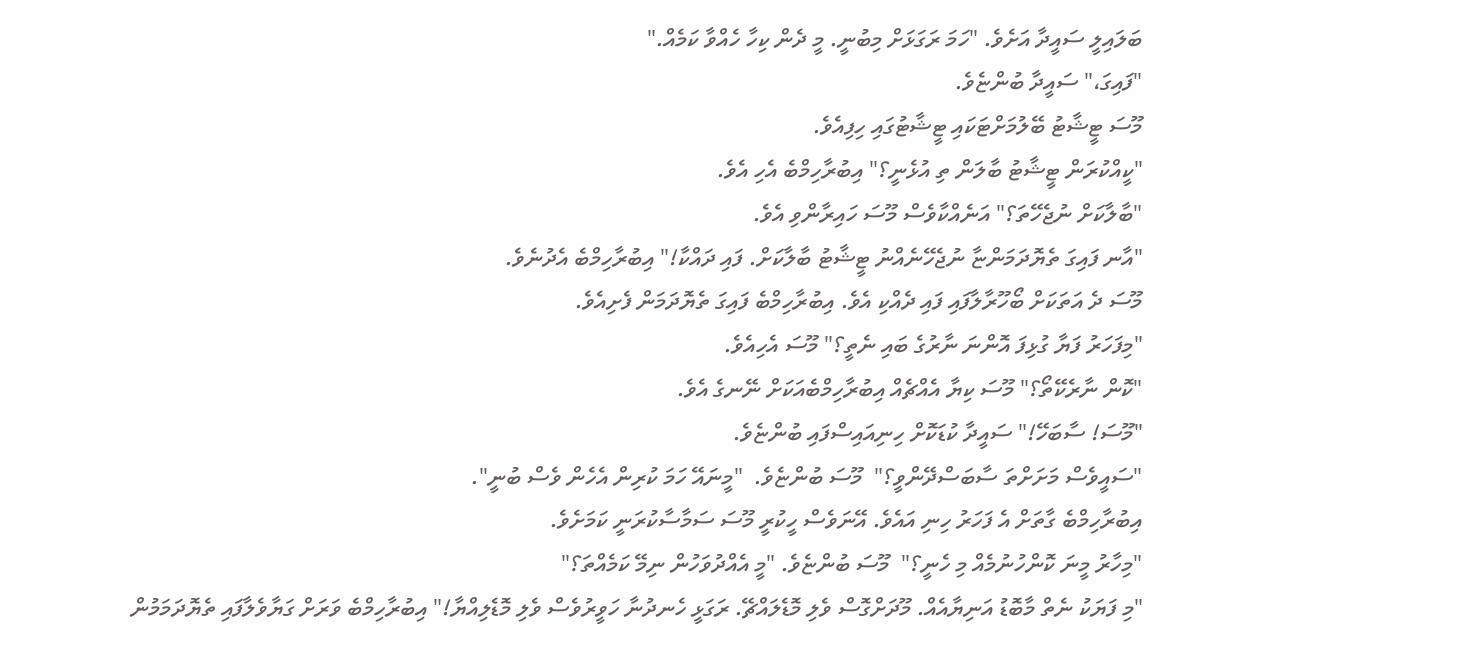ބަލައިލީ ސައީދާ އަށެވެ. "ހަމަ ރަގަޅަށް މިބުނީ. މީ ދެން ކިހާ ހެއްވާ ކަމެއް."
"ފައިގަ،" ސައީދާ ބުންޏެވެ.
މޫސަ ޓީޝާޓު ބޭލުމަށްޓަކައި ޓީޝާޓުގައި ހިފިއެވެ.
"ކީއްކުރަން ޓީޝާޓު ބާލަން ތި އުޅެނީ؟" އިބުރާހިމްބެ އެހި އެވެ.
"ބާލާކަށް ނުޖެހޭތަ؟" އަނެއްކާވެސް މޫސަ ހައިރާންވި އެވެ.
"އާނ ފައިގަ ތެޔޮދަމަންޏާ ނުޖެހޭނެއްނު ޓީޝާޓު ބާލާކަށް. ފައި ދައްކާ!" އިބުރާހިމްބެ އެދުނެވެ.
މޫސަ ދެ އަތަކަށް ބޯހޫރާލާފައި ފައި ދެއްކި އެވެ. އިބުރާހިމްބެ ފައިގަ ތެޔޮދަމަން ފެށިއެވެ.
"މިފަހަރު ފަޔާ ގުޅިފަ އޮންނަ ނާރުގެ ބައި ނެތީ؟" މޫސަ އެހިއެވެ.
"ކޮން ނާރެކޭތޯ؟" މޫސަ ކިޔާ އެއްޗެއް އިބުރާހިމްބެއަކަށް ނޭނގެ އެވެ.
"މޫސަ! ސާބަހޭ!" ސައީދާ ކުޑަކޮށް ހިނިއައިސްފައި ބުންޏެވެ.
"ސައީވެސް މަށަށްތަ ސާބަސްދޭންވީ؟"  މޫސަ ބުންޏެވެ.  "މީނައޭ ހަމަ ކުރިން އެހެން ވެސް ބުނީ".
އިބުރާހިމްބެ ގާތަށް އެ ފަހަރު ހިނި އައެވެ. އޭނަވެސް ހީކުރީ މޫސަ ސަމާސާކުރަނީ ކަމަށެވެ.
"މިހާރު މީނަ ކޮންހުނުމެއް މި ހެނީ؟"  މޫސަ ބުންޏެވެ. "މީ އެއްދުވަހުން ނިމޭ ކަމެއްތަ؟"
"މި ފަޔަކު ނެތް މާބޮޑު އަނިޔާއެއް. މޫދަށްގޮސް ވެލި މޮޑެލައްޗޭ. ރަގަޅީ ހެނދުނާ ހަވީރުވެސް ވެލި މޮޑެލިއްޔާ!" އިބުރާހިމްބެ ވަރަށް ގަޔާވެލާފައި ތެޔޮދަމަމުން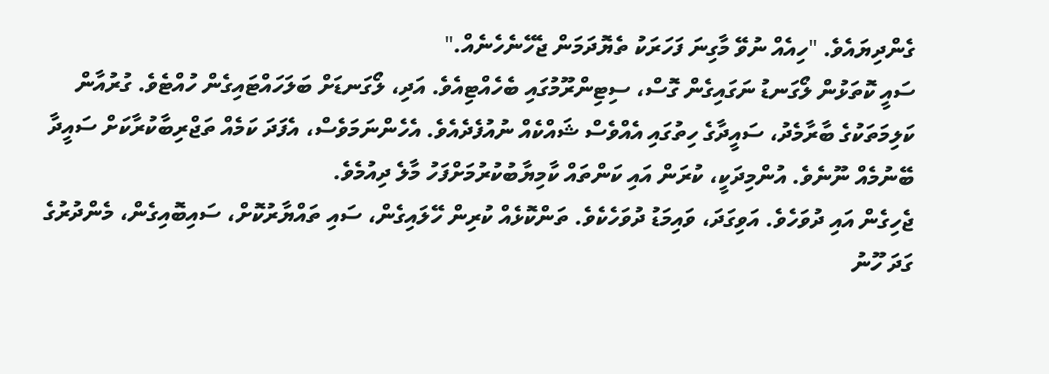ގެންދިޔައެވެ. "ހިއެއް ނުވޭ މާގިނަ ފަހަރަކު ތެޔޮދަމަން ޖެހޭނެހެނެއް."
ސައީ ކޮތަޅުން ލޯގަނޑު ނަގައިގެން ގޮސް، ސިޓިންރޫމުގައި ބެހެއްޓިއެވެ. އަދި، ލޯގަނޑަށް ބަލަހައްޓައިގެން ހުއްޓެވެ. ގުރުއާން ކަލިމަތަކުގެ ބާރާމެދު، ސައީދާގެ ހިތުގައި އެއްވެސް ޝައްކެއް ނުއުފެދެއެވެ. އެހެންނަމަވެސް، އެފަދަ ކަމެއް ތަޖްރިބާކުރާކަށް ސައީދާ ބޭނުމެއް ނޫނެވެ. އުންމިދަކީ، ކުރަން އައި ކަންތައް ކާމިޔާބުކުރުމަށްފަހު މާލެ ދިއުމެވެ.
ޖެހިގެން އައި ދުވަހެވެ. އަވިގަދަ، ވައިމަޑު ދުވަހެކެވެ. ތަންކޮޅެއް ކުރިން ހޭލައިގެން، ސައި ތައްޔާރުކޮށް، ސައިބޮއިގެން، މެންދުރުގެ ގަދަ ހޫނު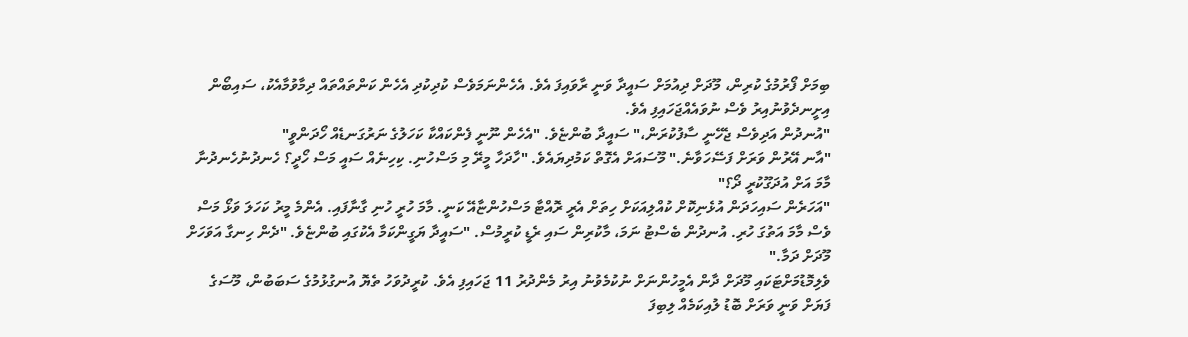ބިމަށް ފޯރުމުގެ ކުރިން، މޫދަށް ދިއުމަށް ސައީދާ ވަނީ ރާވައިފަ އެވެ. އެހެންނަމަވެސް ކުދިކުދި އެހެން ކަންތައްތައް ދިމާވުމާއެކު، ސައިބޯން އިށީނދެވުނުއިރު ވެސް ނުވައެއްޖަހައިފި އެވެ.
"އުނދުން އަދިވެސް ޖެހޭނީ ސާފުކުރަން،" ސައީދާ ބުންޏެވެ. "އެހެން ނޫނީ ފެންކައްކާ ކަހަލުގެ ނަރުގަނޑެއް ހޯދަންވީ"
"އާނ އޭރުން ވަރަށް ފަސޭހަވާނެ." މޫސައަށް އެގޮތް ކަމުދިޔައެވެ. "ހާދަހާ މީރޭ މި މަސްހުނި. ކިހިނެއް ސައީ މަސް ހޯދީ؟ ހެނދުނުހެނދުނާ މާމަ އަށް އުދަގޫކުރީ ދޯ؟"
"އަހަރެން ސައިހަދަން އުޅެނިކޮށް ކުއްލިއަކަށް ހިތަށް އެރީ ރޮއްޓާ މަސްހުންޏާއޭ ކަނީ. މާމަ ހުރީ ހުނި ގާނާފައި. އެންމެ މީރު ކަހަލަ ވަޅޯ މަސް ވެސް މާމަ އަތުގަ ހުރި. އުނދުން ބެސްޓު ނަމަ، މާކުރިން ސައި ރެޑީ ކުރީމުސް. "ސައީދާ ޔަގީންކަމާ އެކުގައި ބުންޏެވެ. "ދެން ހިނގާ އަވަހަށް މޫދަށް ދަމާ."
ވެލިމޮޑުމަށްޓަކައި މޫދަށް ދާން އެމީހުންނަށް ނުކުމެވުނު އިރު މެންދުރު 11 ޖަހައިފި އެވެ. ކުރީދުވަހު ތެޔޮ އުނގުޅުމުގެ ސަބަބުން، މޫސަގެ ފަޔަށް ވަނީ ވަރަށް ބޮޑު ލުއިކަމެއް ލިބިފަ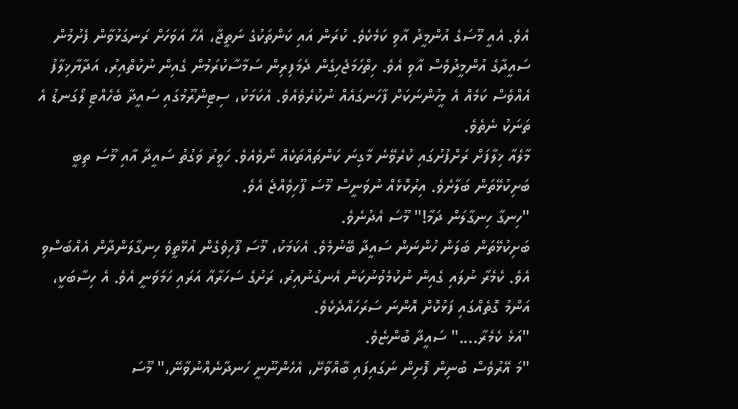އެވެ. އެއީ މޫސަގެ އުންމީދު އާވި ކަމެކެވެ. ކުރަން އައި ކަންތަކުގެ ނަތީޖާ، އެހާ އަވަހަށް ރަނގަޅުވާން ފެށުމުން ސައީދާގެ އުންމީދުވެސް އާވި އެވެ. ހިތްހަމަޖެހިގެން ދެމަފިރިން ސަމާސާކުރަމުން ގެއިން ނުކުތްއިރު، އަދާޔާޚިލާފު އެއްވެސް ކަމެއް އެ މީހުންނަކަށް ފާހަނގައެއް ނުކުރެވެއެވެ. އެކަމަކު، ސިޓިންރޫމުގައި ސައީދާ ބެހެއްޓި ލޯގަނޑު އެ ތަނަކު ނެތެވެ.
މާލެއާ ޚިލާފަށް ރަށްފުށުގައި ކުރެވޭނެ މާގިނަ ކަންތައްތަކެއް ނޯވެއެވެ. ހަވީރު ވަގުތު ސައީދާ އާއި މޫސަ ތިބީ ބަށިކުޅޭތަން ބަލާށެވެ. އިރުކޮޅެއް ނުވަނީސް މޫސަ ފޫހިވެއްޖެ އެވެ.
"ހިނގާ ހިނގާލަން ދަމާ!" މޫސަ އެދުނެވެ.
ބަށިކުޅޭތަން ބަލަން ހުންނަން ސައީދާ ބޭނުމެވެ. އެކަމަކު، މޫސަ ފޫހިވެގެން އުޅޭތީވެ ހިނގާލަންދާން އެއްބަސްވި އެވެ. ކެމެރާ ނުލައި ގެއިން ނުކުމެވުނުކަން އެނގުނުއިރު، ރަށުގެ ސަހަރާއާ އަރައި ހަމަވަނީ އެވެ. އެ ހިސާބަކީ، އަންމު ގޮތެއްގައި ފަޅުކޮށް އޮންނަ ސަރަހައްދެކެވެ.
"އަޅެ ކެމެރާ...." ސައީދާ ބުންޏެވެ.
"މަ އޭރުވެސް ބުނިން ފޮށިން ނަގައިފައި ބާއްވާށޭ، އެހެންނޫނީ ހަނދާނެއްނުވާނޭ،" މޫސަ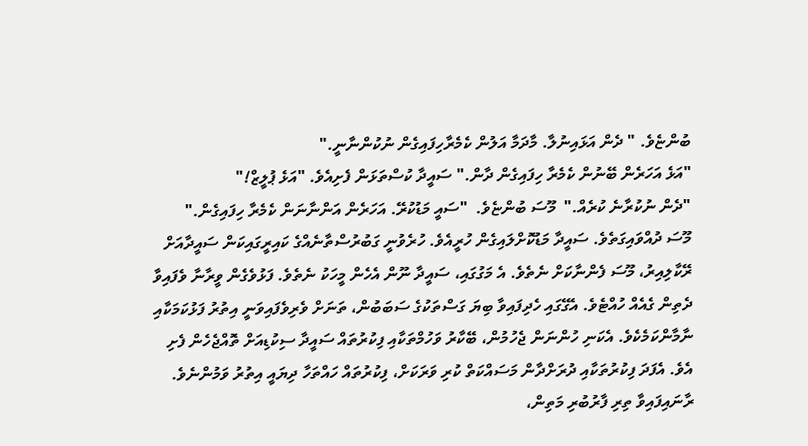ބުންޏެވެ. " ދެން އަޅައިނުލާ. މާދަމާ އަލުން ކެމެރާހިފައިގެން ނުކުންނާނީ."
"އަޅެ އަހަރެން ބޭނުން ކެމެރާ ހިފައިގެން ދާން." ސައީދާ ކުސްތަޅަން ފެށިއެވެ. "އަޅެ ޕުލީޒް!"
"ދެން ނުކުރާނެ ކުރެއް."  މޫސަ ބުންޏެވެ.  "ސައީ މަޑުކުރޭ. އަހަރެން އަންނާނަން ކެމެރާ ހިފައިގެން."
މޫސަ ދުއްވައިގަތެވެ. ސައީދާ މަޑުކޮށްލައިގެން ހުރީއެވެ. ހުރެވުނީ ގަބުރުސްތާނެއްގެ ކައިރީގައިކަން ސައީދާއަށް ރޭކާލިއިރު، މޫސަ ފެންނާކަށް ނެތެވެ. އެ މަގުގައި، ސައީދާ ނޫން އެހެން މީހަކު ނެތެވެ. ފަޅުވެގެން ވީރާނާ ވެފައިވާ ދެތިން ގެއެއް ހުއްޓެވެ. އެގޭގައި ހެދިފައިވާ ބިޔަ ގަސްތަކުގެ ސަބަބުން، ތަނަށް ވެރިވެފައިވަނީ އިތުރު ފަޅުކަމަކާއި ނާމާންކަމެކެވެ. އެކަނި ހުންނަން ޖެހުމުން، ބޭކާރު ވަހުމްތަކާއި ފިކުރުތައް ސައީދާ ސިކުޑިއަށް ތޮއްޖެހެން ފެށި އެވެ. އެފަދަ ފިކުރުތަކާއި ދުރަށްދާން މަސައްކަތް ކުރި ވަރަކަށް، ފިކުރުތައް ހައްތަހާ ދިޔައީ އިތުރު ވަމުންނެވެ. ރާނައިފައިވާ ތިރި ފާރުބުރި މަތިން،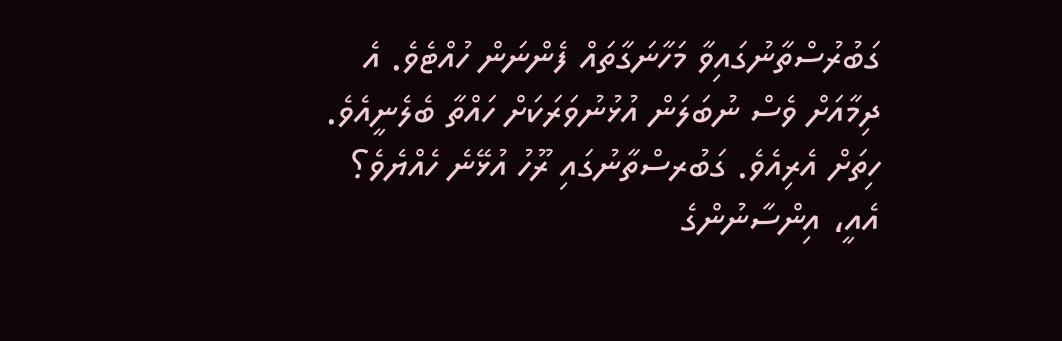ގަބުރުސްތާނުގައިވާ މަހާނަގާތައް ފެންނަން ހުއްޓެވެ. އެ ދިމާއަށް ވެސް ނުބަލަން އުޅުނުވަރަކަށް ހައްތާ ބެލެނީއެވެ. ހިތަށް އެރިއެވެ. ގަބުރސްތާނުގައި ރޫހު އުޅޭނެ ހެއްޔެވެ؟ އެއީ، އިންސާނުންގެ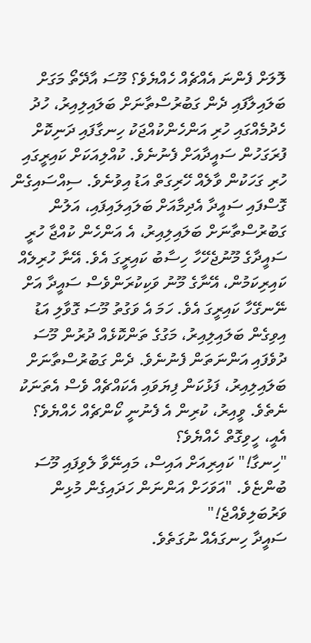ލޮލަށް ފެންނަ އެއްޗެއް ހެއްޔެވެ؟ މޫސަ އާދޭތޯ މަގަށް ބަލައިލާފައި ދެން ގަބުރުސްތާނަށް ބަލައިލިއިރު، ހުދު ހެދުމެއްގައި ހުރި އަންހެންކުއްޖަކު ހިނގާފައި ދަނިކޮށް ފުރަގަހުން ސައީދާއަށް ފެނުނެވެ. ކުއްލިއަކަށް ކައިރީގައި ހުރި ގަހަކުން ވާލެއް ހޭރިގަތް އަޑު އިވުނެވެ. ސިއްސައިގެން ގޮސްފައި ސައީދާ އެދިމާއަށް ބަލައިލައިފައި، އަލުން ގަބުރުސްތާނަށް ބަލައިލިއިރު، އެ އަންހެން ކުއްޖާ ހުރީ ސައީދާގެ މޫނުޖެހޭހާ ހިސާބު ކައިރީގަ އެވެ. އޭނާ ހުރިލެއް ކައިރިކަމުން، އޭނާގެ މޫނު ވަކިކުރަންވެސް ސައީދާ އަށް ނޭނގޭހާ ކައިރީގަ އެވެ. ހަމަ އެ ވަގުތު މޫސަ ގޮވާލި އަޑު އިވިގެން ބަލައިލިއިރު، މަގުގެ ތަންކޮޅެއް ދުރުން މޫސަ ދުވެފައި އަންނަތަން ފެނުނެވެ. ދެން ގަބުރުސްތާނަށް ބަލައިލިއިރު، ފަޅުކަން ފިޔަވައި އެކައްޗެއް ވެސް އެތަނަކު ނެތެވެ. ވީއިރު، ކުރިން އެ ފެނުނީ ކޯންޗެއް ހެއްޔެވެ؟ އެއީ، ހީވިގޮތް ހެއްޔެވެ؟
"ހިނގާ!" ކައިރިއަށް އައިސް، މައިނޭވާ ލެވިފައި މޫސަ ބުންޏެވެ. "އަވަހަށް އަންނަން ހަދައިގެން މުޅިން ވަރުބަލިވެއްޖެ!"
ސައީދާ ހިނގައެއް ނުގަތެވެ.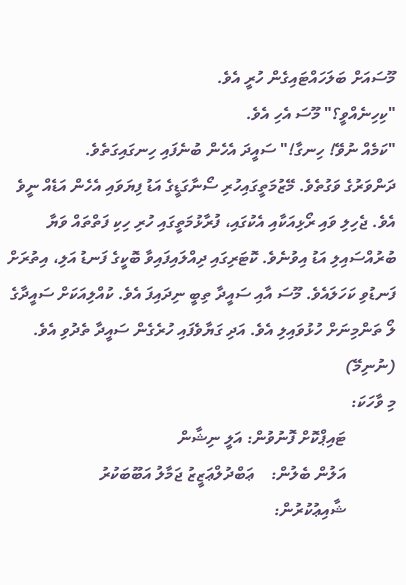މޫސައަށް ބަލަހައްޓައިގެން ހުރީ އެވެ.
"ކިހިނެއްވީ؟" މޫސަ އެހި އެވެ.
"ކަމެއް ނުވޭ! ހިނގާ!" ސައީދަ އެހެން ބުނެފައި ހިނގައިގަތެވެ.
ދަންވަރުގެ ވަގުތެވެ. މޭޒުމަތީގައިހުރި ސޯނާގަޑީގެ އަޑު ފިޔަވައި އެހެން އަޑެއް ނީވެ އެވެ. ޖެހިލި ވައި ރޯޅިއަކާއި އެކުގައި، ފުރާޅުމަތީގައި ހުރި ހިކި ފަތްތައް ވަޔާ ބުރުއްސައިލި އަޑު އިވުނެވެ. ކޮޓަރިގައި ދިއްލައިފައިވާ ބޮކީގެ ފަނޑު އަލި، އިތުރަށް ފަނޑުވި ކަހަލައެވެ. މޫސަ އާއި ސައީދާ ތިބީ ނިދައިފަ އެވެ. ކުއްލިއަކަށް ސައީދާގެ ލޯ ތަންމިނަށް ހުޅުވައިލި އެވެ. އަދި ގަޔާވެފައި ހުރެގެން ސައީދާ ތެދުވި އެވެ.
(ނުނިމޭ)
މި ވާހަކަ:
            ޓައިޕްކޮށް ފޮނުވުން: އަލީ ނިޝާން
            އަލުން ބެލުން:    ޢަބްދުލްޢަޒީޒު ޖަމާލު އަބޫބަކުރު
            ޝާއިޢުކުރުން: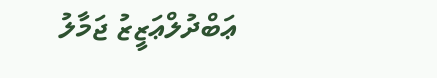ޢަބްދުލްޢަޒީޒު ޖަމާލު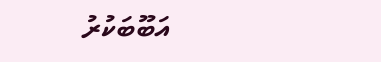އަބޫބަކުރު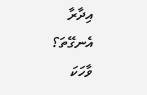އިދާރާ
އެނގޭތަ؟
ވާހަކަ